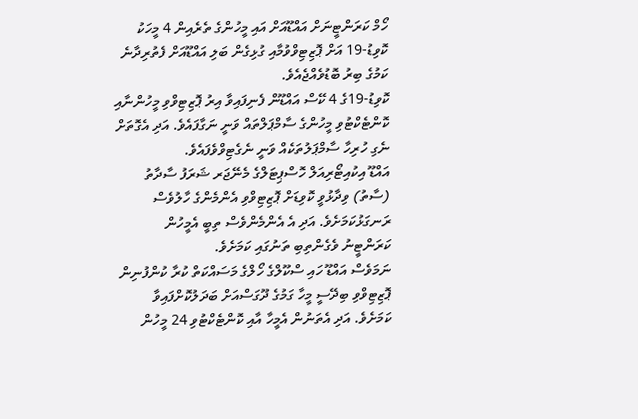ހޯމް ކަރަންޓީނަށް އައްޑޫއަށް އައި މީހުންގެ ތެރެއިން 4 މީހަކު ކޮވިޑު-19 އަށް ޕޮޒިޓިވްވުމާއި ގުޅިގެން ބަލި އައްޑޫއަށް ފެތުރިދާނެ ކަމުގެ ބިރު ބޮޑުވެއްޖެއެވެ.
ކޮވިޑު-19ގެ 4 ކޭސް އައްޑޫން ފެނިފައިވާ އިރު ޕޮޒިޓިވްވި މީހުންނާއި ކޮންޓެކްޓުވި މީހުންގެ ސާމްޕަލްތައް ވަނީ ނަގާފައެވެ. އަދި އެގޮތަށް ނެގި ހުރިހާ ސާމްޕަލުތަކެއް ވަނީ ނެގެޓިވްވެފައެވެ.
އައްޑޫ އިކުއިޓޯރިއަލް ހޮސްޕިޓަލްގެ މެނޭޖަރ ޝަރަފު ސާދާތު (ސާތު) ވިދާޅުވީ ކޮވިޑަށް ޕޮޒިޓިވްވި އެންމެންގެ ހާލުވެސް ރަނގަޅުކަމަށެވެ. އަދި އެ އެންމެންވެސް ތިބީ އެމީހުން ކަރަންޓީނު ވެގެންތިބި ތަނުގައި ކަމަށެވެ.
ނަމަވެސް އައްޑޫ ހައި ސްކޫލްގެ ހޯލްގެ މަސައްކަތް ކުރާ ކުންފުނިން ޕޮޒިޓިވްވި ބިދޭސީ މީހާ ގަމުގެ ދޫގަސްއަށް ބަދަލުކޮށްފައިވާ ކަމަށެވެ. އަދި އެތަނުން އެމީހާ އާއި ކޮންޓެކްޓުވި 24 މީހުން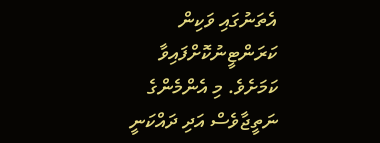އެތަނުގައި ވަކިން ކަރަންޓީނުކޮށްފައިވާ ކަމަށެވެ. މި އެންމެންގެ ނަތީޖާވެސް އަދި ދައްކަނީ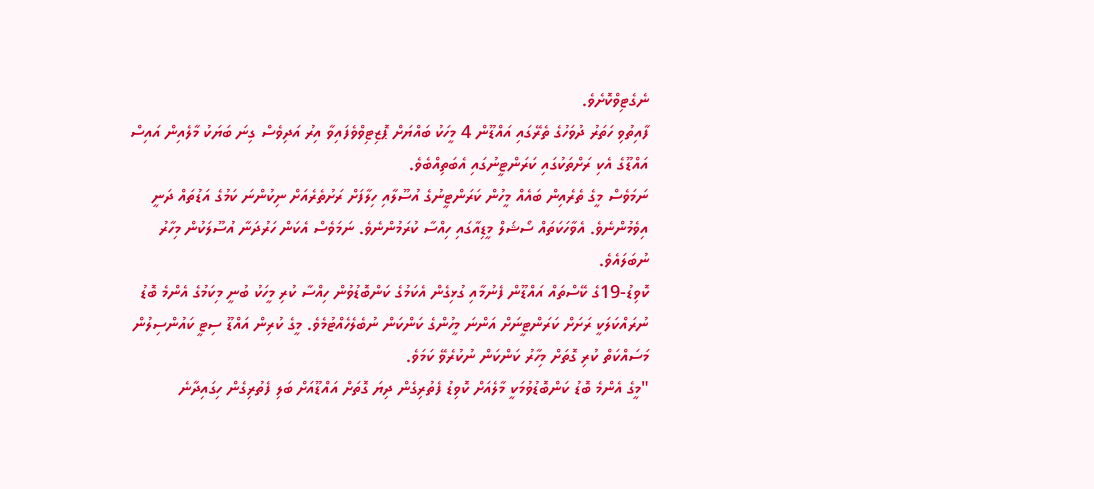ނެގެޓިވްކޮށެވެ.
ފާއިތުވި ހަތަރު ދުވަހުގެ ތެރޭގައި އައްޑޫން 4 މީހަކު ބައްޔަށް ޕޮޒިޓިވްވެފައިވާ އިރު އަދިވެސް ގިނަ ބަޔަކު މާލެއިން އައިސް އައްޑޫގެ އެކި ރަށްތަކުގައި ކަރަންޓީނުގައި އެބަތިއްބެވެ.
ނަމަވެސް މީގެ ތެރެއިން ބައެއް މީހުން ކަރަންޓީނުގެ އުސޫލާއި ހިލާފަށް ރަށުތެރެއަށް ނިކުންނަ ކަމުގެ އަޑުތައް ދަނީ އިވެމުންނެވެ. އެވާހަކަތައް ސޯޝަލް މީޑިއާގައި ހިއްސާ ކުރަމުންނެވެ. ނަމަވެސް އެކަން ހަރުދަނާ އުސޫލަކުން މިހާރު ނުބަލައެވެ.
ކޮވިޑު-19ގެ ކޭސްތައް އައްޑޫން ފެނުމާއި ގުޅިގެން އެކަމުގެ ކަންބޮޑުވުން ހިއްސާ ކުރި މީހަކު ބުނީ މިކަމުގެ އެންމެ ބޮޑު ނުރައްކަލަކީ ރަށަށް ކަރަންޓީނަށް އަންނަ މީހުންގެ ކަންކަން ނުބެލެހެއްޓުމެވެ. މީގެ ކުރިން އައްޑޫ ސިޓީ ކައުންސިލުން މަސައްކަތް ކުރި ގޮތަށް މިހާރު ކަންކަން ނުކުރެވޭ ކަމަވެ.
"މީގެ އެންމެ ބޮޑު ކަންބޮޑުވުމަކީ މާލެއަށް ކޮވިޑު ފެތުރިގެން ދިޔަ ގޮތަށް އައްޑޫއަށް ބަލި ފެތުރިގެން ހިގައިދާނެ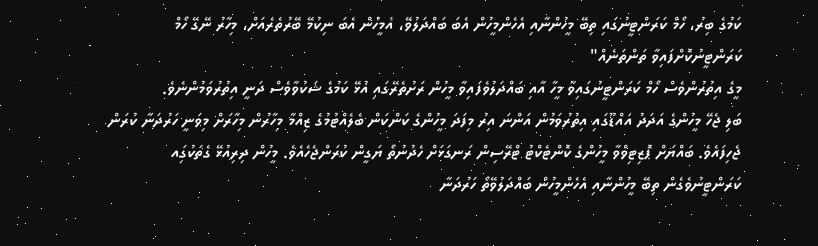ކަމުގެ ބިރު، ހޯމް ކަރަންޓީނުގައި ތިބޭ މީހުންނާއި އެހެންމީހުން އެބަ ބައްދަލުވޭ، އެމީހުން އެބަ ނިކުމޭ ބޭރުތެރެއަށް، މިހާރު ނޭގޭ ހޯމް ކަރަންޓީނުކޮށްފައިވާ ތަންތަނެއް"
މީގެ އިތުރުންވެސް ހޯމް ކަރަންޓީނުގައިވާ މީހާ އާއި ބައްދަލުވެފައިވާ މީހުން ރަށުތެރޭގައި އުޅޭ ކަމުގެ ޝަކުވާވެސް ދަނީ އިތުރުވަމުންނެވެ.
ބަލި ޖެހޭ މީހުންގެ އަދަދު އައްޑޫގައި އިތުރުވަމުން އަންނަ އިރު މިފަދަ މީހުންގެ ކަންކަން ބެލެއްޓުމުގެ ޒިއްމާ މިހާރުން މިހާރަށް މިވަނީ ހަރުދަނާ ކުރަން ޖެހިފައެވެ. ބައްޔަށް ޕޮޒިޓިވްވާ މީހުންގެ ކޮންޓެކްޓު ޓްރޭސިން ރަނގަޅަށް ހެދުނުތޯ ޔަގީން ކުރަންޖެހެއެވެ. މީހުން ދިރިއުޅޭ ގެތަކުގަިއ ކަރަންޓީނުވެގެން ތިބޭ މީހުންނާއި އެހެންމީހުން ބައްދަލުވޭތޯ ހަރުދަނާ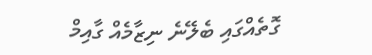ގޮތެއްގައި ބެލޭނެ ނިޒާމެއް ގާއިމް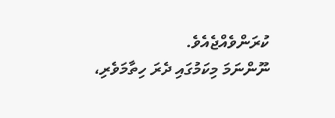ކުރަންވެއްޖެއެވެ.
ނޫންނަމަ މިކަމުގައި ދެރަ ހިތާމަވެރި،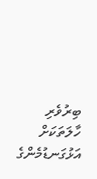ބިރުވެރި ހާލަތަކަށް އަޅުގަނޑުމެންގެ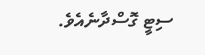ސިޓީ ގޮސްދާނެއެވެ.